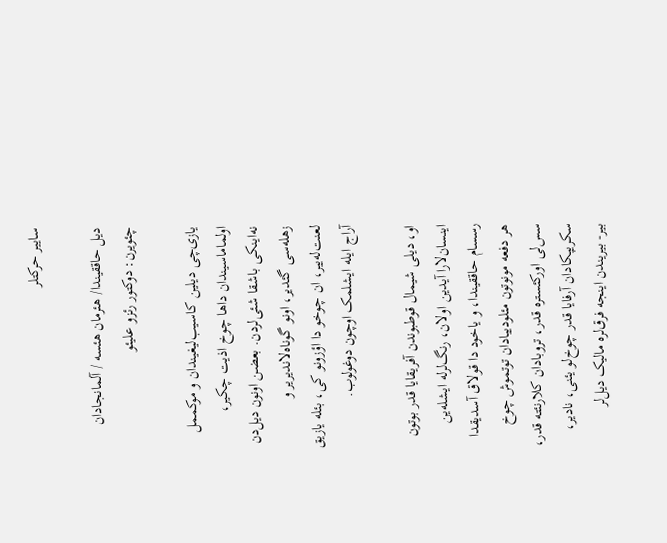سايير حركتلر

دیل حاققیندا/ هئرمان هئسه / آلمانجادان چئویرن: دوکتور رئزو علیئو

یازی‌چی دیلین کاسیب‌لیغیندان و موکممل اولماماسیندان داها چوخ اذیت چکیر، نه‌اینکی باشقا شئی‌لردن. بعضن اونون دیل‌دن زهله‌سی گئدیر، اونو گوناه‌لاندیریر و لعنت‌له‌ییر، ان چوخو دا اؤزونو کی، بئله یازیق آراج ایله ایشلمک اوچون دوغولوب.

او، دیلی شیمال قوطبوندن آفریقایا قدر بوتون اینسان‌لارا آیدین اولان، رنگ‌لرله ایشله‌ین رسسام حاققیندا، و یاخود دا قولاق آسدیقدا هر دفعه مونوتون مئلودییادان توتموش چوخ سس‌لی اورکئستره قدر، تروبادان کلارنئته قدر، سکریپکادان آرفایا قدر چوخ‌لو یئنی، نادیر، بیر- بیریندن اینجه فرق‌لره مالیک دیل‌لر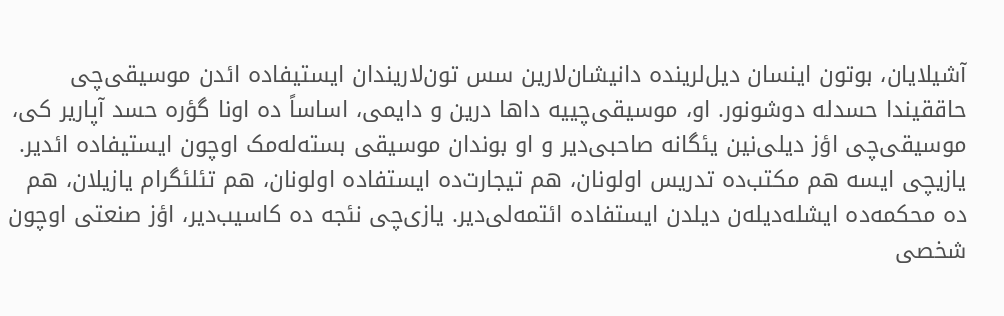آشیلایان، بوتون اینسان دیل‌لرینده دانیشان‌لارین سس تون‌لاریندان ایستیفاده ائد‌ن موسیقی‌چی حاققیندا حسدله دوشونور. او، موسیقی‌چییه داها درین و دا‌یمی، اساساً ده اونا گؤره حسد آپاریر کی، موسیقی‌چی اؤز دیلی‌نین یئگانه صاحبی‌دیر و او بوندان موسیقی بسته‌له‌مک اوچون ایستیفاده ائدیر. یازیچی ایسه هم مکتب‌ده تدریس اولونان، هم تیجارت‌ده ایستفاده اولونان، هم تئلئگرام یازیلان، هم ده محکمه‌ده ایشله‌دیله‌ن دیلدن ایستفاده ائتمه‌لی‌دیر. یازی‌چی نئجه ده کاسیب‌دیر، اؤز صنعتی اوچون شخصی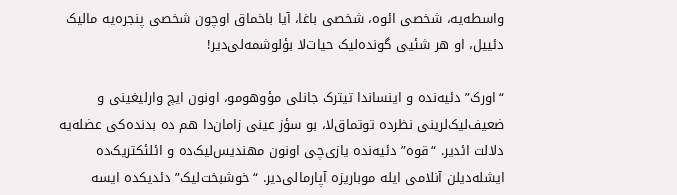واسطه‌یه، شخصی ائوه، شخصی باغا، آیا باخماق اوچون شخصی پنجره‌یه مالیک دئییل، او هر شئیی گونده‌لیک حیات‌لا بؤلوشمه‌لی‌دیر!

“اورک” دئیه‌نده و اینساندا تیترک جانلی مؤوهومو، اونون ایچ وارلیغینی و ضعیف‌لیک‌لرینی نظرده توتماق‌لا، بو سؤز عینی زامان‌دا هم ده بد‌نده‌کی عضله‌یه دلالت ائدیر. “قوه” دئیه‌نده یازی‌چی اونون مهندیس‌لیک‌ده و ائلئکتریک‌ده ایشله‌دیلن آنلامی ایله موباریزه آپارمالی‌دیر. “خوشبخت‌لیک” دئدیکده ایسه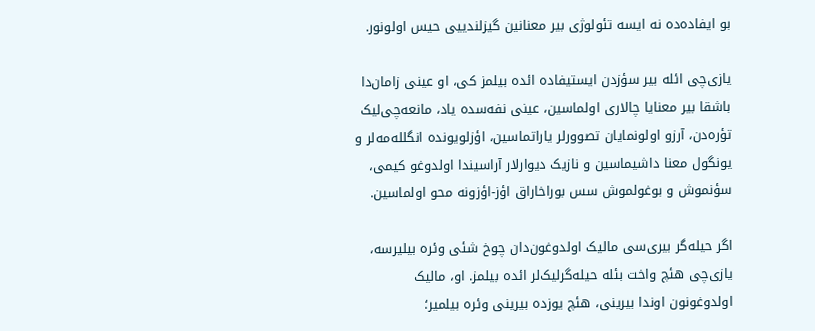بو ایفاده‌ده نه ایسه تئولوژی بیر معنانین گیزلندییی حیس اولونور.

یازی‌چی ائله بیر سؤزدن ایستیفاده ائده بیلمز کی، او عینی زامان‌دا باشقا بیر معنایا چالاری اولماسین، عینی نفه‌سده یاد، مانعه‌چی‌لیک تؤره‌دن، آرزو اولونمایان تصوورلر یاراتماسین، اؤزلویونده انگلله‌مه‌لر و یونگول معنا داشیماسین و نازیک دیوارلار آراسیندا اولدوغو کیمی، سؤنموش و بوغولموش سس بوراخاراق اؤز-اؤزونه محو اولماسین.

اگر حیله‌گر بیری‌سی مالیک اولدوغون‌دان چوخ شئی وئره بیلیرسه، یازی‌چی هئچ واخت بئله حیله‌گرلیک‌لر ائده بیلمز. او، مالیک اولدوغونون اوندا بیرینی، هئچ یوزده بیرینی وئره بیلمیر؛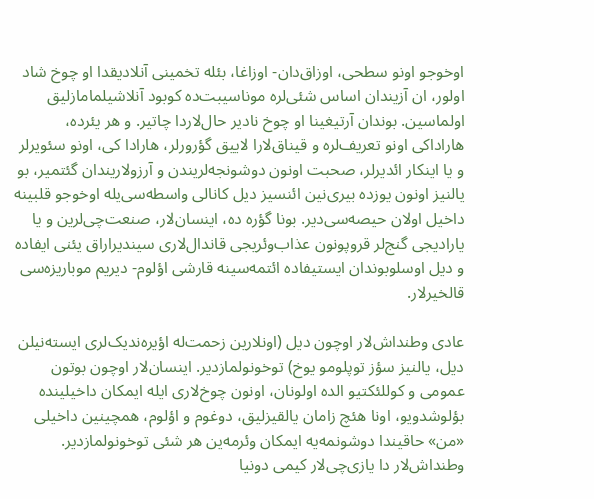اوخوجو اونو سطحی، اوزاق‌دان- اوزاغا، بئله تخمینی آنلادیقدا او چوخ شاد اولور، ان آزیندان اساس شئی‌لره موناسیبت‌ده کوبود آنلاشیلمامازلیق اولماسین. بوندان آرتیغینا او چوخ نادیر حال‌لاردا چاتیر. و هر یئرده، هاراداکی اونو تعریف‌لره و قیناق‌لارا لاییق گؤرورلر، هارادا کی، اونو سئویرلر و یا اینکار ائدیرلر، صحبت اونون دوشونجه‌لریندن و آرزولاریندان گئتمیر، بو یالنیز اونون یوزده بیری‌نین ائنسیز دیل کانالی واسطه‌سی‌یله اوخوجو قلبینه داخیل اولان حیصه‌سی‌دیر. بونا گؤره ده، اینسان‌لار، صنعت‌چی‌لرین و یا یارادیجی گنج‌لر قروپونون عذاب‌وئریجی قاندال‌لاری سیندیراراق یئنی ایفاده و دیل اوسلوبوندان ایستیفاده ائتمه‌سینه قارشی اؤلوم- دیریم موباریزه‌سی قالخیرلار.

عادی وطنداش‌لار اوچون دیل (اونلارین زحمت‌له اؤیره‌ندیک‌لری ایسته‌نیلن دیل، یالنیز سؤز توپلومو یوخ) توخونولمازدیر. اینسان‌لار اوچون بوتون عمومی و کوللئکتیو الده اولونان، اونون چوخ‌لاری ایله ایمکان داخیلینده بؤلوشدویو، اونا هئچ زامان یالقیزلیق، دوغوم و اؤلوم، همچینین داخیلی «من» حاقیندا دوشونمه‌یه ایمکان وئرمه‌ین هر شئی توخونولمازدیر. وطنداش‌لار دا یازی‌چی‌لار کیمی دونیا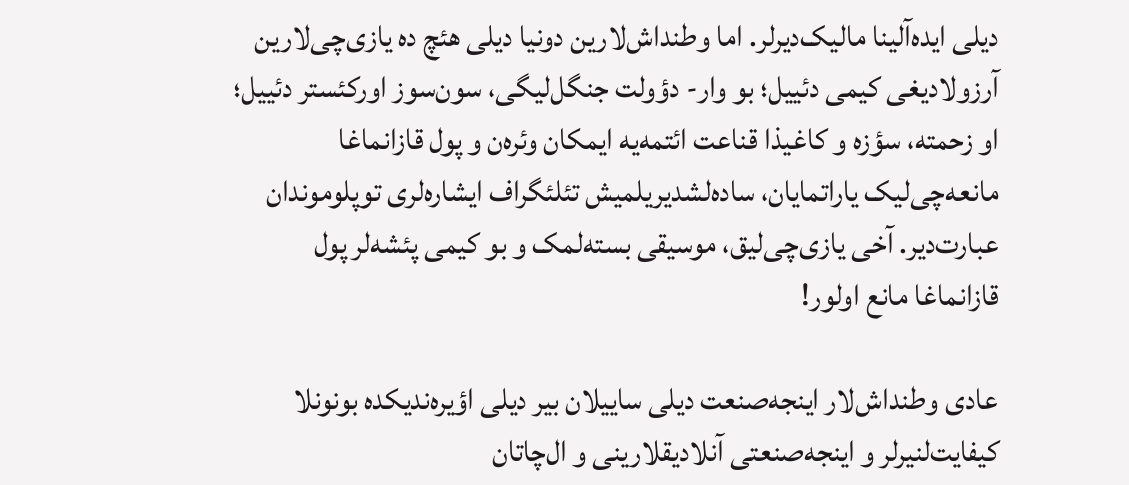دیلی ایده‌آلینا مالیک‌دیرلر. اما وطنداش‌لارین دونیا دیلی هئچ ده یازی‌چی‌لارین آرزولادیغی کیمی دئییل؛ بو وار- دؤولت جنگل‌لیگی، سون‌سوز اورکئستر دئییل؛ او زحمته، سؤزه و کاغیذا قناعت ائتمه‌یه ایمکان وئره‌ن و پول قازانماغا مانعه‌چی‌لیک یاراتمایان، ساده‌لشدیریلمیش تئلئگراف ایشاره‌لری توپلوموندان عبارت‌دیر. آخی یازی‌چی‌لیق، موسیقی بسته‌لمک و بو کیمی پئشه‌لر پول قازانماغا مانع اولور!

عادی وطنداش‌لار اینجه‌صنعت دیلی ساییلان بیر دیلی اؤیره‌ندیکده بونونلا کیفایت‌لنیرلر و اینجه‌صنعتی آنلادیقلارینی و ال‌چاتان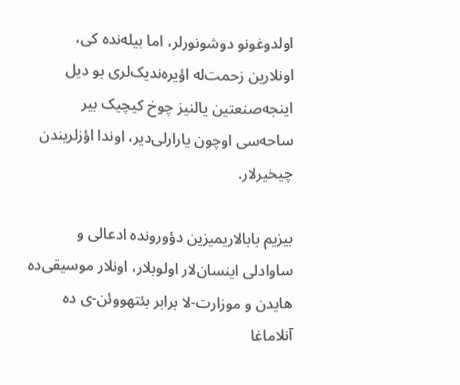اولدوغونو دوشونورلر، اما بیله‌نده کی، اونلارین زحمت‌له اؤیره‌ندیک‌لری بو دیل اینجه‌صنعتین یالنیز چوخ کیچیک بیر ساحه‌سی اوچون یارارلی‌دیر، اوندا اؤزلریندن چیخیرلار.

بیزیم بابالاریمیزین دؤورونده ادعالی و ساوادلی اینسان‌لار اولوبلار، اونلار موسیقی‌ده هایدن و موزارت-لا برابر بئتهووئن-ی ده آنلاماغا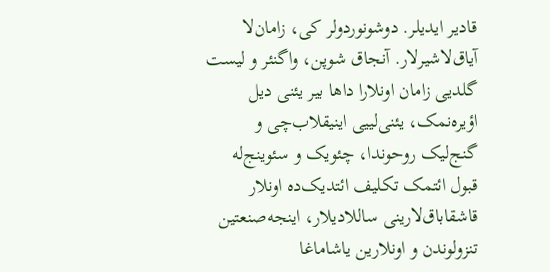قادیر ایدیلر. دوشونوردولر کی، زامان‌لا آیاق‌لاشیرلار. آنجاق شوپن، واگنئر و لیست گلدیی زامان اونلارا داها بیر یئنی دیل اؤیره‌نمک، یئنی‌لییی اینیقلاب‌چی و گنج‌لیک روحوندا، چئویک و سئوینج‌له قبول ائتمک تکلیف ائتدیک‌ده اونلار قاشقاباق‌لارینی ساللادیلار، اینجه‌صنعتین تنزولوندن و اونلارین یاشاماغا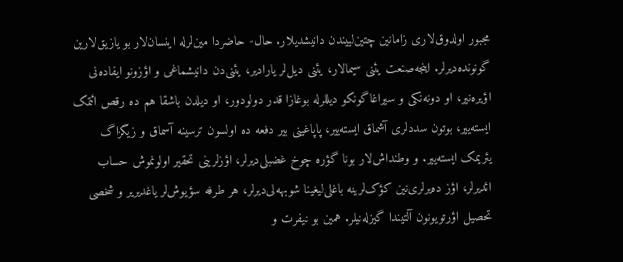مجبور اولدوق‌لاری زامانین چتین‌لییندن دانیشدیلار. حال- حاضردا مین‌لرله اینسان‌لار بو یازیق‌لارین گونونده‌دیرلر. اینجه‌صنعت یئنی سیمالار، یئنی دیل‌لر یارادیر، یئنی‌دن دانیشماغی و اؤزونو ایفاده‌نی اؤیره‌نیر، او دونه‌نکی و سیراغاگونکو دیللرله بوغازا قدر دولودور، او دیلدن باشقا هم ده رقص ائتمک ایسته‌ییر، بوتون سددلری آشماق ایسته‌ییر، پاپاغینی بیر دفعه ده اولسون ترسینه آسماق و زیگزاگ یئریمک ایسته‌ییر. و وطنداش‌لار بونا گؤره چوخ غضبلی‌دیرلر، اؤزلرینی تحقیر اولونموش حساب ائدیرلر، اؤز ده‌یرلری‌نین کؤک‌لرینه باغلی‌لیغینا شوبهه‌لی‌دیرلر، هر طرفه سؤیوش‌لر یاغدیریر و شخصی تحصیل اؤرتویونون آلتیندا گیزله‌نیلر. همین بو نیفرت و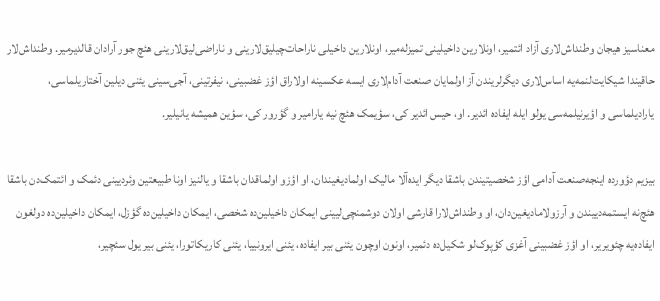معناسیز هیجان وطنداش‌لاری آزاد ائتمیر، اونلارین داخیلینی تمیزله‌میر، اونلارین داخیلی ناراحات‌چیلیق‌لارینی و ناراضی‌لیق‌لارینی هئچ جور آرادان قالدیرمیر. وطنداش‌لار حاقیندا شیکایت‌لنمه‌یه اساس‌لاری دیگرلریندن آز اولمایان صنعت آدام‌لاری ایسه عکسینه اولاراق اؤز غضبینی، نیفرتینی، آجی‌سینی یئنی دیلین آختاریلماسی، یارادیلماسی و اؤیرنیلمه‌سی یولو ایله ایفاده ائدیر. او، حیس ائدیر کی، سؤیمک هئچ نیه یارامیر و گؤرور کی، سؤین همیشه یانیلیر.

بیزیم دؤورده اینجه‌صنعت آدامی اؤز شخصیتیندن باشقا دیگر ایده‌آلا مالیک اولمادیغیندان، او اؤزو اولماقدان باشقا و یالنیز اونا طبیعتین وئردیینی دئمک و ائتمک‌دن باشقا هئچ‌نه ایستمه‌دییندن و آرزولامادیغین‌دان، او وطنداش‌لارا قارشی اولان دوشمنچی‌لیینی ایمکان داخیلین‌ده شخصی، ایمکان داخیلین‌ده گؤزل، ایمکان داخیلین‌ده دولغون ایفاده‌یه چئویریر، او اؤز غضبینی آغزی کؤپوک‌لو شکیل‌ده دئمیر، اونون اوچون یئنی بیر ایفاده، یئنی ایرونییا، یئنی کاریکاتورا، یئنی بیر یول سئچیر،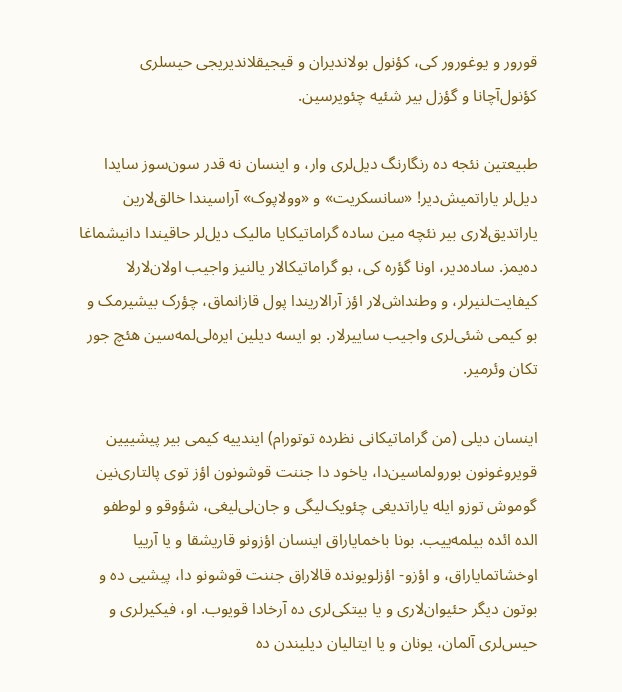قورور و یوغورور کی، کؤنول بولاندیران و قیجیقلاندیریجی حیسلری کؤنول‌آچانا و گؤزل بیر شئیه چئویر‌سین.

طبیعتین نئجه ده رنگارنگ دیل‌لری وار، و اینسان نه قدر سون‌سوز سایدا دیل‌لر یاراتمیش‌دیر! «سانسکریت» و «وولاپوک» آراسیندا خالق‌لارین یاراتدیق‌لاری بیر نئچه مین ساده گراماتیکایا مالیک دیل‌لر حاقیندا دانیشماغا ده‌یمز. ساده‌دیر، اونا گؤره کی، بو گراماتیکالار یالنیز واجیب اولان‌لارلا کیفایت‌لنیرلر، و وطنداش‌لار اؤز آرالاریندا پول قازانماق، چؤرک بیشیرمک و بو کیمی شئی‌لری واجیب ساییرلار. بو ایسه دیلین ایره‌لی‌لمه‌سین هئچ جور تکان وئرمیر.

اینسان دیلی (من گراماتیکانی نظرده توتورام) ایندییه کیمی بیر پیشییین قویروغونون بورولماسین‌دا، یاخود دا جننت قوشونون اؤز توی پالتاری‌نین گوموش توزو ایله یاراتدیغی چئویک‌لیگی و جان‌لی‌لیغی، شؤوقو و لوطفو الده ائده بیلمه‌ییب. بونا باخمایاراق اینسان اؤزونو قاریشقا و یا آرییا اوخشاتمایاراق، و اؤزو- اؤزلویونده قالاراق جننت قوشونو دا، پیشیی ده و بوتون دیگر حئیوان‌لاری و یا بیتکی‌لری ده آرخادا قویوب. او، فیکیرلری و حیس‌لری آلمان، یونان و یا ایتالیان دیلیندن ده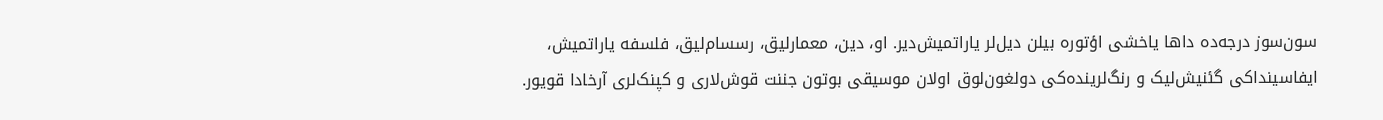سون‌سوز درجه‌ده داها یاخشی اؤتوره بیلن دیل‌لر یاراتمیش‌دیر. او، دین، معمارلیق، رسسام‌لیق، فلسفه یاراتمیش، ایفاسینداکی گئنیش‌لیک و رنگ‌لرینده‌کی دولغون‌لوق اولان موسیقی بوتون جننت قوش‌لاری و کپنک‌لری آرخادا قویور.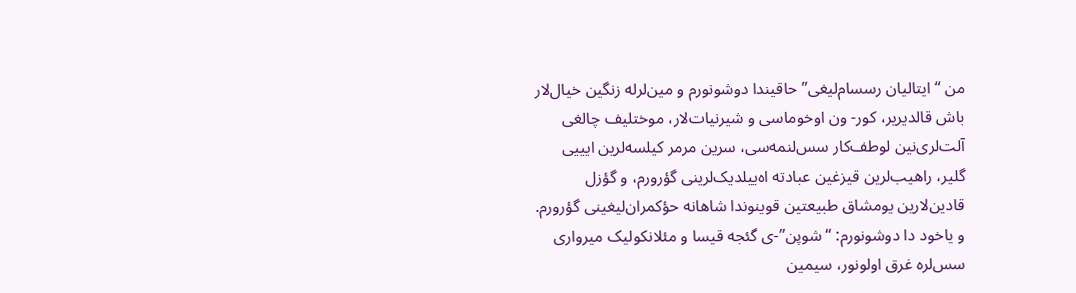من “ایتالیان رسسام‌لیغی” حاقیندا دوشونورم و مین‌لرله زنگین خیال‌لار باش قالدیریر، کور- ون اوخوماسی و شیرنیات‌لار، موختلیف چالغی آلت‌لری‌نین لوطف‌کار سس‌لنمه‌سی، سرین مرمر کیلسه‌لرین ایییی گلیر، راهیب‌لرین قیزغین عبادته اه‌ییلدیک‌لرینی گؤرورم، و گؤزل قادین‌لارین یومشاق طبیعتین قوینوندا شاهانه حؤکمران‌لیغینی گؤرورم. و یاخود دا دوشونورم: “شوپن”-ی گئجه قیسا و مئلانکولیک میرواری سس‌لره غرق اولونور، سیمین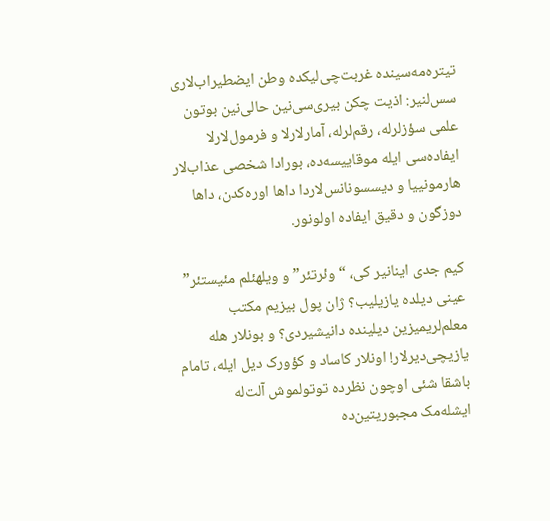تیتره‌مه‌سینده غربت‌چی‌لیکده وطن ایضطیراب‌لاری سس‌لنیر: اذیت چکن بیری‌سی‌نین حالی‌نین بوتون علمی سؤزلرله، رقم‌لرله، آمارلارلا و فرمول‌لارلا ایفاده‌سی ایله موقاییسه‌ده، بورادا شخصی عذاب‌لار هارمونییا و دیسسونانس‌لاردا داها اوره‌کدن، داها دوزگون و دقیق ایفاده اولونور.

کیم جدی اینانیر کی، “وئرتئر” و ویلهئلم مئیستئر” عینی دیلده یازیلیب؟ ژان پول بیزیم مکتب معلم‌لریمیزین دیلینده دانیشیردی؟ و بونلار هله یازیچی‌دیرلار! اونلار کاساد و کؤورک دیل ایله، تامام باشقا شئی اوچون نظرده توتولموش آلت‌له ایشله‌مک مجبوریتین‌ده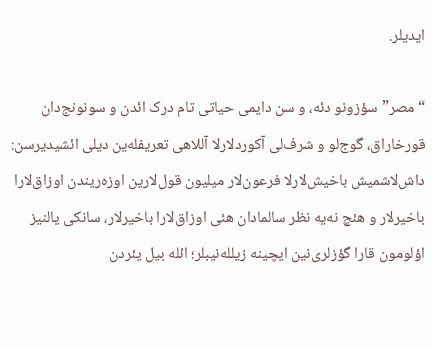ایدیلر.

“مصر” سؤزونو دئه، و سن دایمی حیاتی تام درک ائد‌ن و سونونج‌دان قورخاراق، گوج‌لو و شرف‌لی آکوردلارلا آللاهی تعریفله‌ین دیلی ائشیدیرسن: داش‌لاشمیش باخیش‌لارلا فرعون‌لار میلیون قول‌لارین اوزه‌ریندن اوزاق‌لارا باخیرلار و هئچ نه‌یه نظر سالمادان هئی اوزاق‌لارا باخیرلار، سانکی یالنیز اؤلومون قارا گؤزلری‌نین ایچینه زیلله‌نیبلر؛ ائله بیل یئردن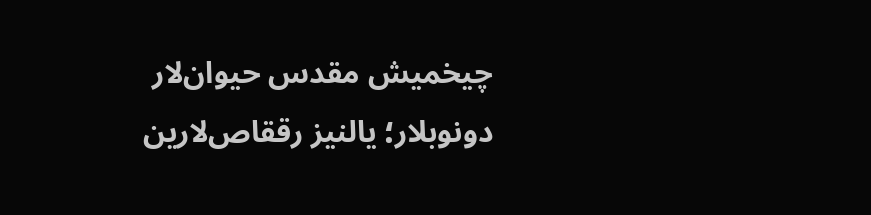چیخمیش مقدس حیوان‌لار دونوبلار؛ یالنیز رققاص‌لارین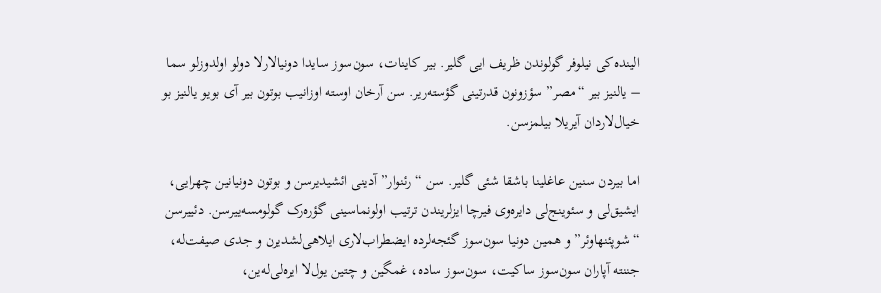الینده‌کی نیلوفر گولوندن ظریف ایی گلیر. بیر کاینات، سون‌سوز سایدا دونیالارلا دولو اولدوزلو سما – یالنیز بیر “مصر” سؤزونون قدرتینی گؤسته‌ریر. سن آرخان اوسته اوزانیب بوتون بیر آی بویو یالنیز بو خیال‌لاردان آیریلا بیلمزسن.

اما بیردن سنین عاغلینا باشقا شئی گلیر. سن “رئنوار” آدینی ائشیدیرسن و بوتون دونیانین چهرایی، ایشیق‌لی و سئوینج‌لی دایره‌وی فیرچا ایزلریندن ترتیب اولونماسینی گؤره‌رک گولومسه‌ییرسن. دئییرسن “شوپئنهاوئر” و همین دونیا سون‌سوز گئجه‌لرده ایضطراب‌لاری ایلاهی‌لشدیرن و جدی صیفت‌له، جننته آپاران سون‌سوز ساکیت، سون‌سوز ساده، غمگین و چتین یول‌لا ایره‌‌لی‌له‌ین،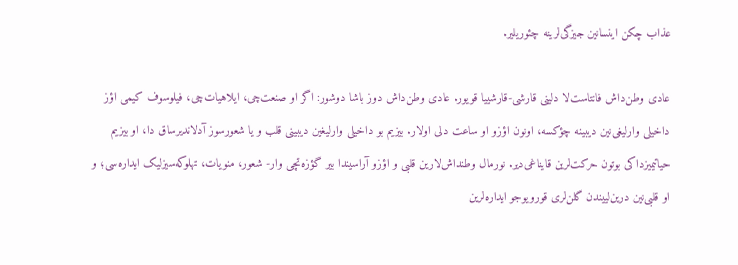عذاب چکن اینسانین جیزگی‌لرینه چئوریلیر.

عادی وطن‌داش فانتاست‌لا دلینی قارشی-قارشییا قویور. عادی وطن‌داش دوز باشا دوشور: اگر او صنعت‌چی، ایلاهیات‌چی، فیلوسوف کیمی اؤز داخیلی وارلیغی‌نین دیبینه چؤکسه، اونون اؤزو او ساعت دلی اولار. بیزیم بو داخیلی وارلیغین دیبینی قلب و یا شعورسوز آدلاندیرساق دا، او بیزیم حیاتیمیزداکی بوتون حرکت‌لرین قایناغی‌دیر. نورمال وطنداش‌لارین قلبی و اؤزو آراسیندا بیر گؤزه‌تچی وار- شعور، منویات، تهلوکه‌سیزلیک ایداره‌سی؛ و او قلبی‌نین درین‌لییندن گلن‌لری قورویوجو ایداره‌لرین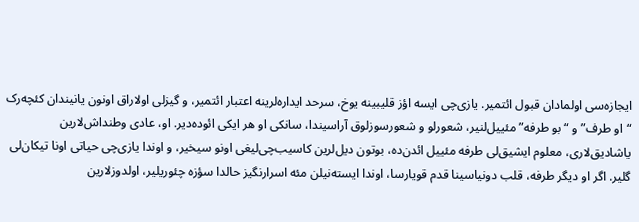ایجازه‌سی اولمادان قبول ائتمیر. یازی‌چی ایسه اؤز قلیبینه یوخ، سرحد ایداره‌لرینه اعتبار ائتمیر، و گیزلی اولاراق اونون یانیندان کئچه‌رک “او طرف” و “بو طرفه” مئییل‌لنیر، شعورلو و شعورسوزلوق آراسیندا، سانکی او هر ایکی ائوده‌دیر. او، عادی وطنداش‌لارین یاشادیق‌لاری، معلوم ایشیق‌لی طرفه مئییل ائد‌ن‌ده، بوتون دیل‌لرین کاسیب‌چی‌لیغی اونو سیخیر، و اوندا یازی‌چی حیاتی اونا تیکان‌لی گلیر. اگر او دیگر طرفه، قلب دونیاسینا قدم قویارسا، اوندا ایسته‌نیلن مئه اسرارنگیز حالدا سؤزه چئوریلیر، اولدوزلارین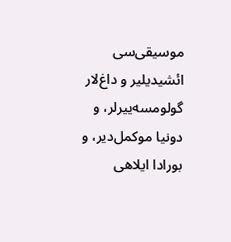موسیقی‌سی ائشیدیلیر و داغ‌لار گولومسه‌ییرلر، و دونیا موکمل‌دیر، و بورادا ایلاهی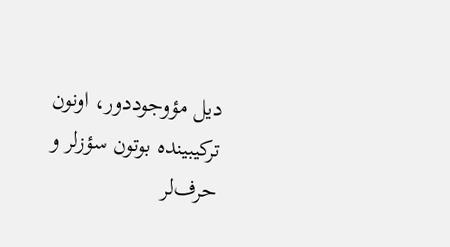دیل مؤوجوددور، اونون ترکیبینده بوتون سؤزلر و حرف‌لر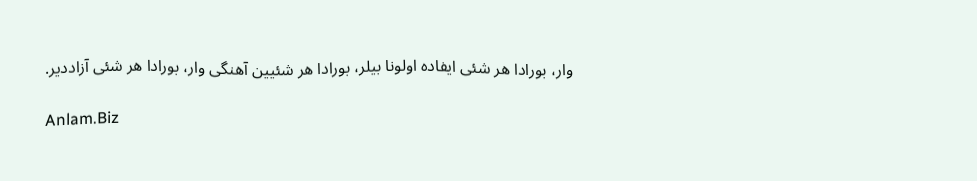وار، بورادا هر شئی ایفاده اولونا بیلر، بورادا هر شئیین آهنگی وار، بورادا هر شئی آزاددیر.

Anlam.Biz